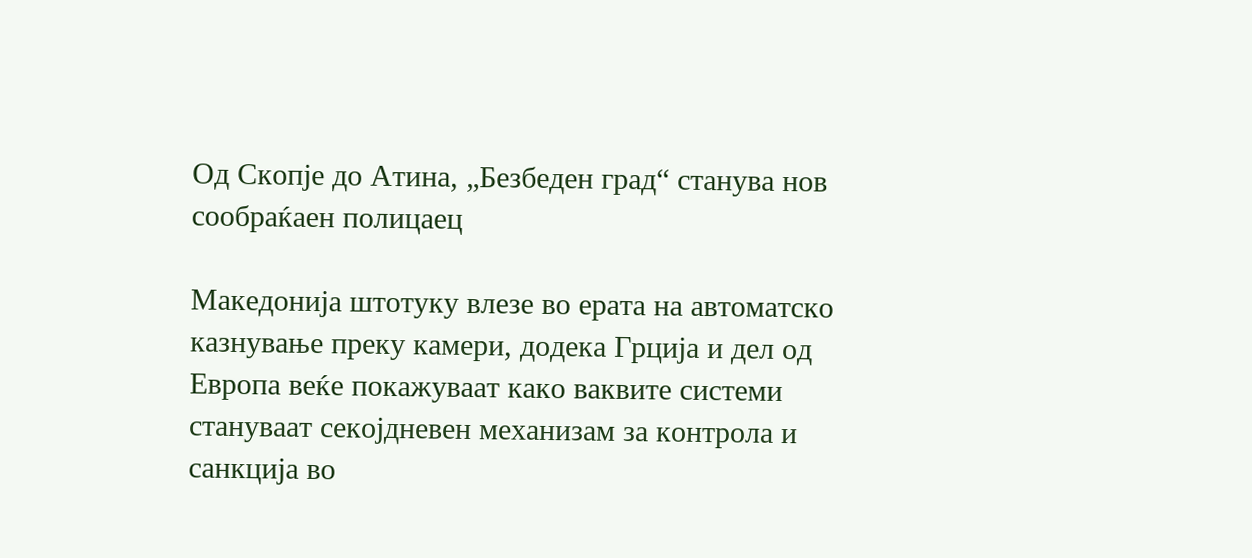Од Скопје до Атина, „Безбеден град“ станува нов сообраќаен полицаец

Македонија штотуку влезе во ерата на автоматско казнување преку камери, додека Грција и дел од Европа веќе покажуваат како ваквите системи стануваат секојдневен механизам за контрола и санкција во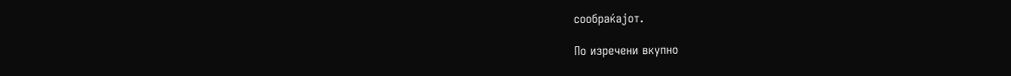сообраќајот.

По изречени вкупно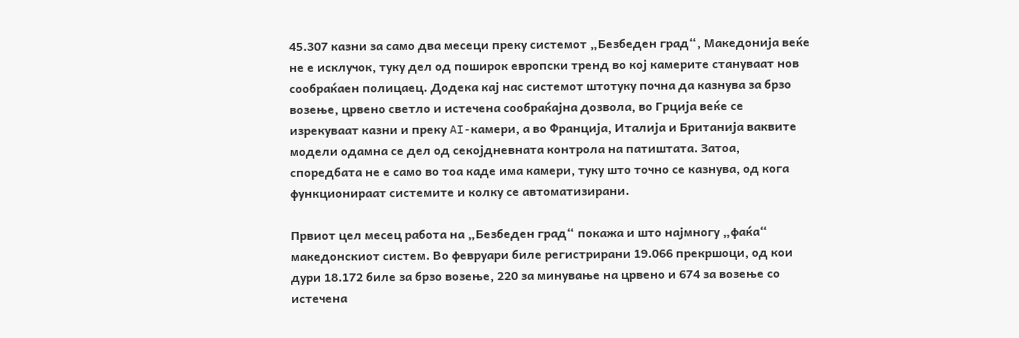45.307 казни за само два месеци преку системот „Безбеден град“, Македонија веќе не е исклучок, туку дел од поширок европски тренд во кој камерите стануваат нов сообраќаен полицаец. Додека кај нас системот штотуку почна да казнува за брзо возење, црвено светло и истечена сообраќајна дозвола, во Грција веќе се изрекуваат казни и преку AI-камери, а во Франција, Италија и Британија ваквите модели одамна се дел од секојдневната контрола на патиштата. Затоа, споредбата не е само во тоа каде има камери, туку што точно се казнува, од кога функционираат системите и колку се автоматизирани.

Првиот цел месец работа на „Безбеден град“ покажа и што најмногу „фаќа“ македонскиот систем. Во февруари биле регистрирани 19.066 прекршоци, од кои дури 18.172 биле за брзо возење, 220 за минување на црвено и 674 за возење со истечена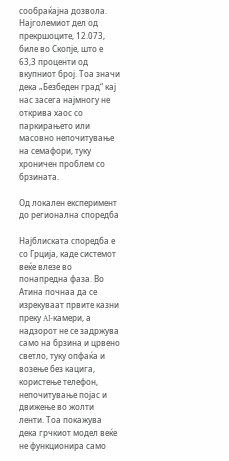сообраќајна дозвола. Најголемиот дел од прекршоците, 12.073, биле во Скопје, што е 63,3 проценти од вкупниот број. Тоа значи дека „Безбеден град“ кај нас засега најмногу не открива хаос со паркирањето или масовно непочитување на семафори, туку хроничен проблем со брзината.

Од локален експеримент до регионална споредба

Најблиската споредба е со Грција, каде системот веќе влезе во понапредна фаза. Во Атина почнаа да се изрекуваат првите казни преку AI-камери, а надзорот не се задржува само на брзина и црвено светло, туку опфаќа и возење без кацига, користење телефон, непочитување појас и движење во жолти ленти. Тоа покажува дека грчкиот модел веќе не функционира само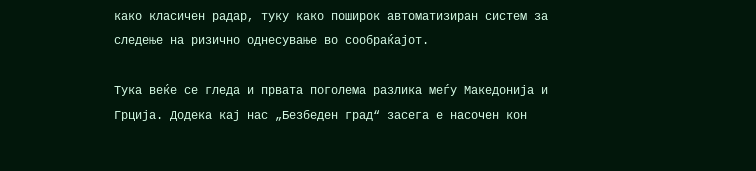како класичен радар, туку како поширок автоматизиран систем за следење на ризично однесување во сообраќајот.

Тука веќе се гледа и првата поголема разлика меѓу Македонија и Грција. Додека кај нас „Безбеден град“ засега е насочен кон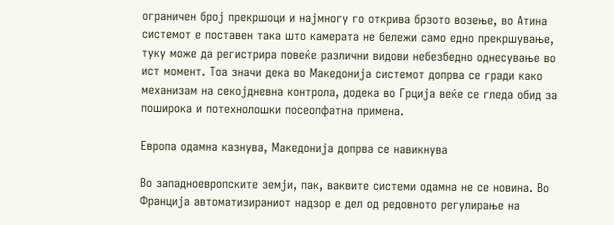ограничен број прекршоци и најмногу го открива брзото возење, во Атина системот е поставен така што камерата не бележи само едно прекршување, туку може да регистрира повеќе различни видови небезбедно однесување во ист момент. Тоа значи дека во Македонија системот допрва се гради како механизам на секојдневна контрола, додека во Грција веќе се гледа обид за поширока и потехнолошки посеопфатна примена.

Европа одамна казнува, Македонија допрва се навикнува

Во западноевропските земји, пак, ваквите системи одамна не се новина. Во Франција автоматизираниот надзор е дел од редовното регулирање на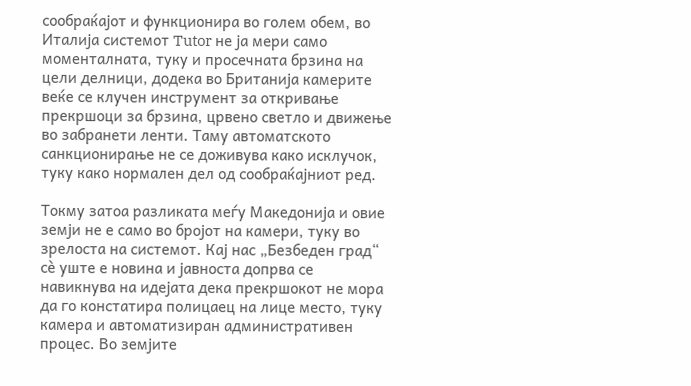сообраќајот и функционира во голем обем, во Италија системот Tutor не ја мери само моменталната, туку и просечната брзина на цели делници, додека во Британија камерите веќе се клучен инструмент за откривање прекршоци за брзина, црвено светло и движење во забранети ленти. Таму автоматското санкционирање не се доживува како исклучок, туку како нормален дел од сообраќајниот ред.

Токму затоа разликата меѓу Македонија и овие земји не е само во бројот на камери, туку во зрелоста на системот. Кај нас „Безбеден град“ сè уште е новина и јавноста допрва се навикнува на идејата дека прекршокот не мора да го констатира полицаец на лице место, туку камера и автоматизиран административен процес. Во земјите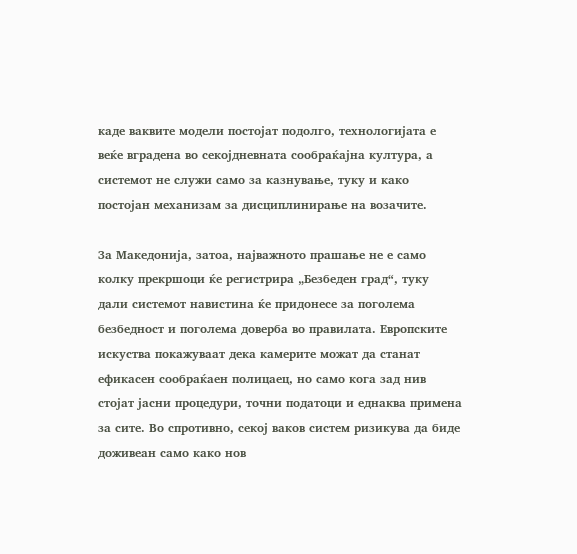каде ваквите модели постојат подолго, технологијата е веќе вградена во секојдневната сообраќајна култура, а системот не служи само за казнување, туку и како постојан механизам за дисциплинирање на возачите.

За Македонија, затоа, најважното прашање не е само колку прекршоци ќе регистрира „Безбеден град“, туку дали системот навистина ќе придонесе за поголема безбедност и поголема доверба во правилата. Европските искуства покажуваат дека камерите можат да станат ефикасен сообраќаен полицаец, но само кога зад нив стојат јасни процедури, точни податоци и еднаква примена за сите. Во спротивно, секој ваков систем ризикува да биде доживеан само како нов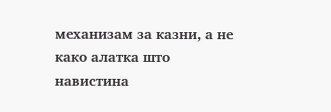механизам за казни, а не како алатка што навистина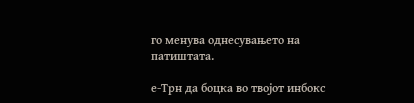го менува однесувањето на патиштата.

е-Трн да боцка во твојот инбокс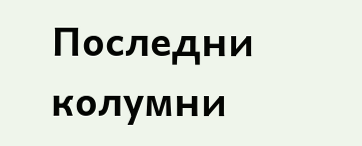Последни колумни